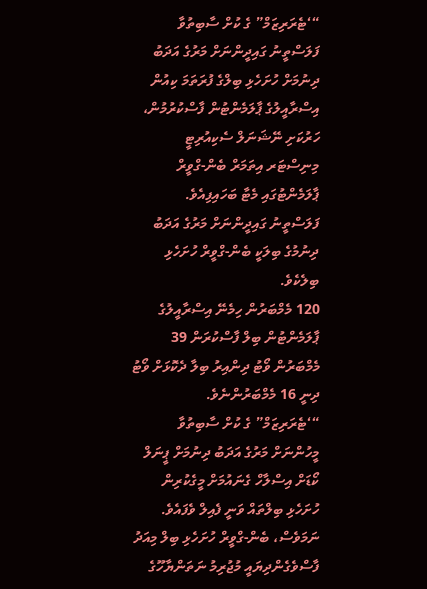“‘ޓެރަރިޒަމް” ގެ ކުށް ސާބިތުވާ ފަލަސްތީނު ގައިދީންނަށް މަރުގެ އަދަބު ދިނުމަށް ހުށަހެޅި ބިލްގެ ފުރަތަމަ ކިއުން އިސްރާއީލުގެ ޕާލަމެންޓުން ފާސްކުރުމުން، ހަރުކަށި ނޭޝަނަލް ސެކިއުރިޓީ މިނިސްޓަރ އިތަމަރް ބެން-ގްވީރް ޕާލަމެންޓުގައި މެޓާ ބަހައިފިއެވެ.
ފަލަސްތީނު ގައިދީންނަށް މަރުގެ އަދަބު ދިނުމުގެ ބިލަކީ ބެން-ގްވީރް ހުށަހެޅި ބިލެކެވެ.
120 މެމްބަރުން ހިމެނޭ އިސްރާއީލުގެ ޕާލަމެންޓުން ބިލް ފާސްކުރަން 39 މެމްބަރުން ވޯޓު ދިންއިރު ބިލާ ދެކޮޅަށް ވޯޓު ދިނީ 16 މެމްބަރުންނެވެ.
“‘ޓެރަރިޒަމް” ގެ ކުށް ސާބިތުވާ މީހުންނަށް މަރުގެ އަދަބު ދިނުމަށް ޕީނަލް ކޯޑަށް އިސްލާހް ގެނައުމަށް މީގެކުރިން ހުށަހެޅި ބިލްތައް ވަނީ ފެއިލް ވެފައެވެ.
ނަމަވެސް، ބެން-ގްވީރް ހުށަހެޅި ބިލް މިއަދު ފާސްވެގެންދިޔައީ މުޖުރިމު ނަތަންޔާހޫގެ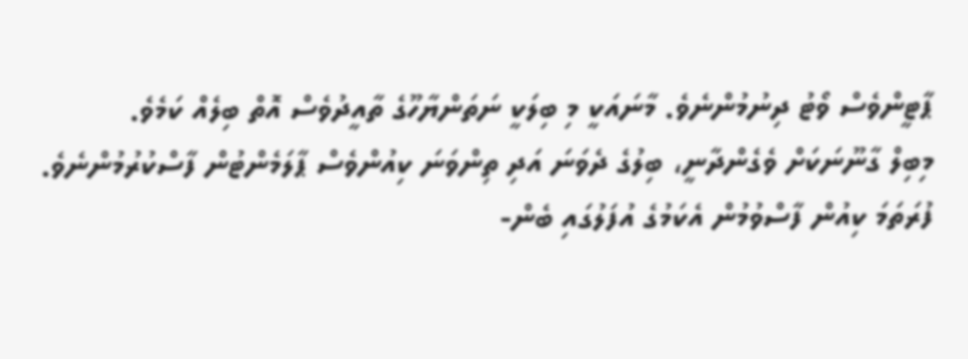ޕާޓީންވެސް ވޯޓު ދިނުމުންނެވެ. މާނައަކީ މި ބިލަކީ ނަތަންޔާހޫގެ ތާއީދުވެސް އޮތް ބިލެއް ކަމެވެ.
މިބިލް ގާނޫނަކަށް ވެގެންދާނީ، ބިލުގެ ދެވަނަ އަދި ތިންވަނަ ކިއުންވެސް ޕާލަމެންޓުން ފާސްކުރުމުންނެވެ.
ފުރަތަމަ ކިއުން ފާސްވުމުން އެކަމުގެ އުފަލުގައި ބެން-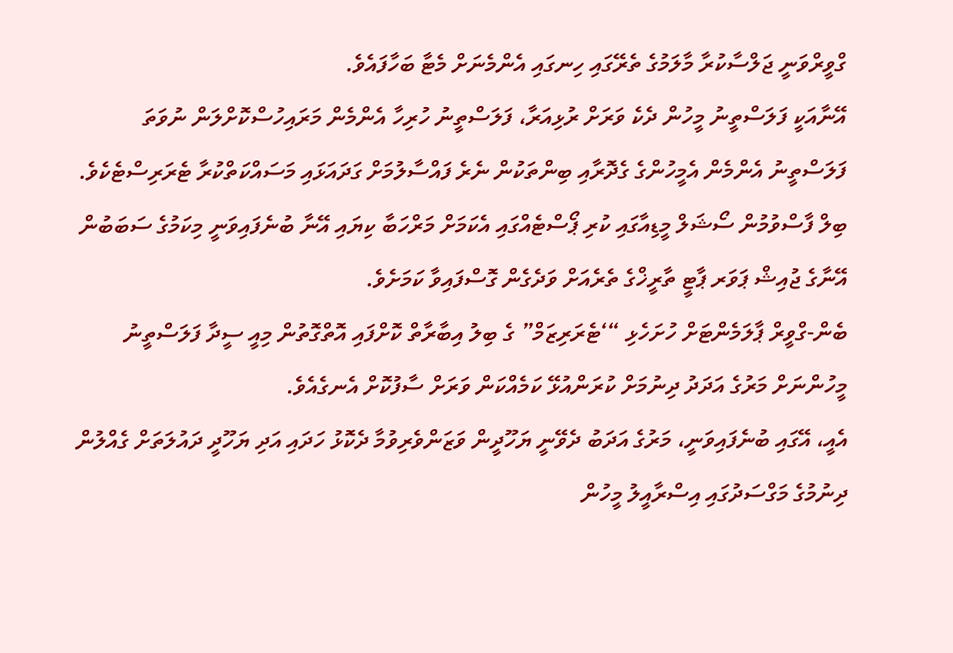ގްވީރްވަނީ ޖަލްސާކުރާ މާލަމުގެ ތެރޭގައި ހިނގައި އެންމެނަށް މެޓާ ބަހާފައެވެ.
އޭނާއަކީ ފަލަސްތީނު މީހުން ދެކެ ވަރަށް ރުޅިއަރާ، ފަލަސްތީނު ހުރިހާ އެންމެން މަރައިހުސްކޮށްލަން ނުވަތަ ފަލަސްތީނު އެންމެން އެމީހުންގެ ގެދޮރާއި ބިންތަކުން ނެރެ ފައްސާލުމަށް ގަދައަޅައި މަސައްކަތްކުރާ ޓެރަރިސްޓެކެވެ.
ބިލް ފާސްވުމުން ސޯޝަލް މީޑިއާގައި ކުރި ޕޯސްޓެއްގައި އެކަމަށް މަރްހަބާ ކިޔައި އޭނާ ބުނެފައިވަނީ މިކަމުގެ ސަބަބުން އޭނާގެ ޖުއިޝް ޕަވަރ ޕާޓީ ތާރީޚްގެ ތެރެއަށް ވަދެގެން ގޮސްފައިވާ ކަމަށެވެ.
ބެން-ގްވީރް ޕާލަމެންޓަށް ހުށަހެޅި “‘ޓެރަރިޒަމް” ގެ ބިލު އިބާރާތް ކޮށްފައި އޮތްގޮތުން މިއީ ސީދާ ފަލަސްތީނު މީހުންނަށް މަރުގެ އަދަދު ދިނުމަށް ކުރަންއުޅޭ ކަމެއްކަން ވަރަށް ސާފުކޮށް އެނގެއެވެ.
އެއީ، އޭގައި ބުނެފައިވަނީ، މަރުގެ އަދަބު ދެވޭނީ ޔަހޫދީން ވަޒަންވެރިވުމާ ދެކޮޅު ހަދައި އަދި ޔަހޫދީ ދައުލަތަށް ގެއްލުން ދިނުމުގެ މަގްސަދުގައި އިސްރާއީލު މީހުން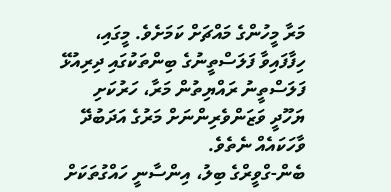މަރާ މީހުންގެ މައްޗަށް ކަމަށެވެ. މީގައި، ހިފާފައިވާ ފަލަސްތީނުގެ ބިންތަކުގައި ދިރިއުޅޭ ފަލަސްތީނު ރައްޔިތުން މަރާ، ހަރުކަށި ޔަހޫދީ ވަޒަންވެރިންނަށް މަރުގެ އަދަބުދޭ ވާހަކައެއް ނެތެވެ.
ބެން-ގްވީރްގެ ބިލު، އިންސާނީ ހައްގުތަކަށް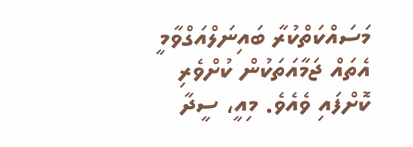މަސައްކަތްކުރާ ބައިނަލްއަގްވާމީ އެތައް ޖަމާއަތަކުން ކުށްވެރި ކޮށްފައި ވެއެވެ. މިއީ، ސީދާ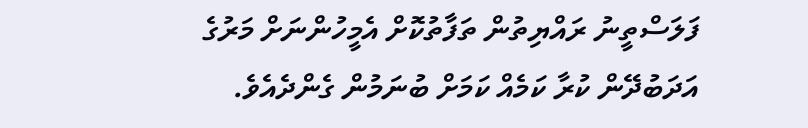ފަލަސްތީނު ރައްޔިތުން ތަފާތުކޮށް އެމީހުންނަށް މަރުގެ އަދަބުދޭން ކުރާ ކަމެއް ކަމަށް ބުނަމުން ގެންދެއެވެ.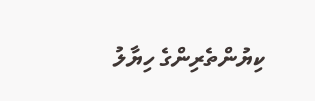ކިޔުންތެރިންގެ ހިޔާލު